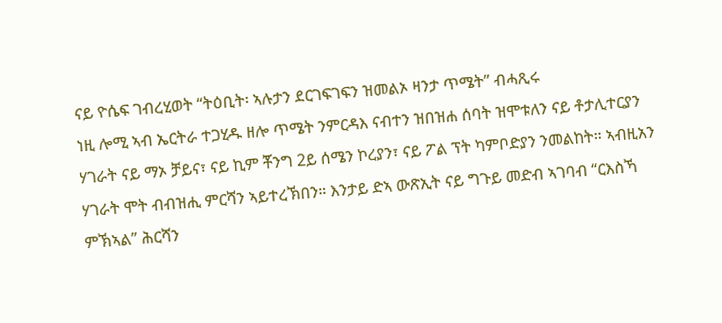ናይ ዮሴፍ ገብረሂወት “ትዕቢት፡ ኣሉታን ደርገፍገፍን ዝመልኦ ዛንታ ጥሜት” ብሓጺሩ
ነዚ ሎሚ ኣብ ኤርትራ ተጋሂዱ ዘሎ ጥሜት ንምርዳእ ናብተን ዝበዝሐ ሰባት ዝሞቱለን ናይ ቶታሊተርያን ሃገራት ናይ ማኦ ቻይና፣ ናይ ኪም ቾንግ 2ይ ሰሜን ኮረያን፣ ናይ ፖል ፕት ካምቦድያን ንመልከት። ኣብዚአን ሃገራት ሞት ብብዝሒ ምርሻን ኣይተረኽበን። እንታይ ድኣ ውጽኢት ናይ ግጉይ መድብ ኣገባብ “ርእስኻ ምኽኣል” ሕርሻን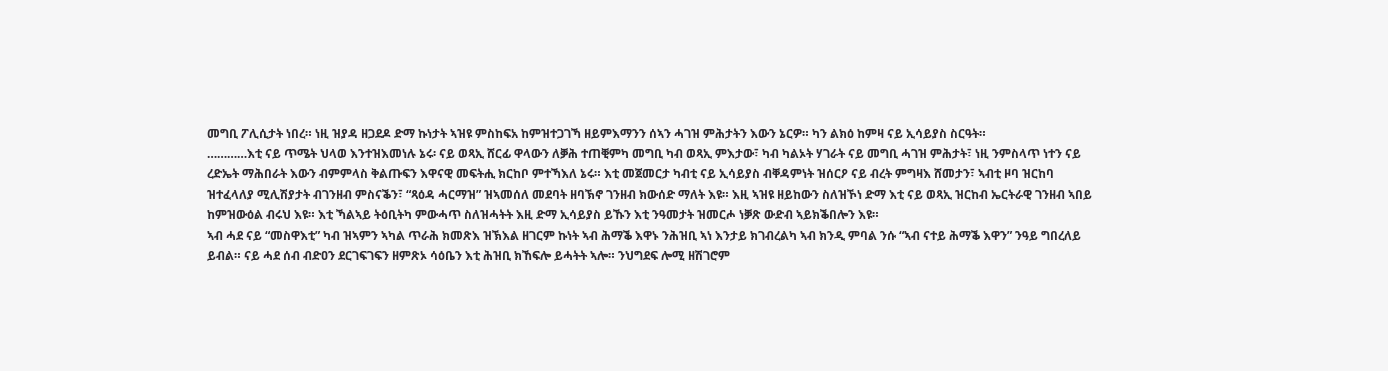መግቢ ፖሊሲታት ነበረ። ነዚ ዝያዳ ዘጋደዶ ድማ ኩነታት ኣዝዩ ምስከፍአ ከምዝተጋገኻ ዘይምእማንን ሰኣን ሓገዝ ምሕታትን እውን ኔርዎ። ካን ልክዕ ከምዛ ናይ ኢሳይያስ ስርዓት።
…………እቲ ናይ ጥሜት ህላወ እንተዝእመነሉ ኔሩ፡ ናይ ወጻኢ ሸርፊ ዋላውን ለቓሕ ተጠቒምካ መግቢ ካብ ወጻኢ ምእታው፣ ካብ ካልኦት ሃገራት ናይ መግቢ ሓገዝ ምሕታት፣ ነዚ ንምስላጥ ነተን ናይ ረድኤት ማሕበራት እውን ብምምላስ ቅልጡፍን እዋናዊ መፍትሒ ክርከቦ ምተኻእለ ኔሩ። እቲ መጀመርታ ካብቲ ናይ ኢሳይያስ ብቐዳምነት ዝሰርዖ ናይ ብረት ምግዛእ ሸመታን፣ ኣብቲ ዞባ ዝርከባ ዝተፈላለያ ሚሊሽያታት ብገንዘብ ምስናቕን፣ “ጻዕዳ ሓርማዝ” ዝኣመሰለ መደባት ዘባኽኖ ገንዘብ ክውሰድ ማለት እዩ። እዚ ኣዝዩ ዘይከውን ስለዝኾነ ድማ እቲ ናይ ወጻኢ ዝርከብ ኤርትራዊ ገንዘብ ኣበይ ከምዝውዕል ብሩህ እዩ። እቲ ኻልኣይ ትዕቢትካ ምውሓጥ ስለዝሓትት እዚ ድማ ኢሳይያስ ይኹን እቲ ንዓመታት ዝመርሖ ነቓጽ ውድብ ኣይክቕበሎን እዩ።
ኣብ ሓደ ናይ “መስዋእቲ” ካብ ዝኣምን ኣካል ጥራሕ ክመጽእ ዝኽእል ዘገርም ኩነት ኣብ ሕማቕ እዋኑ ንሕዝቢ ኣነ እንታይ ክገብረልካ ኣብ ክንዲ ምባል ንሱ “ኣብ ናተይ ሕማቕ እዋን” ንዓይ ግበረለይ ይብል። ናይ ሓደ ሰብ ብድዐን ደርገፍገፍን ዘምጽኦ ሳዕቤን እቲ ሕዝቢ ክኸፍሎ ይሓትት ኣሎ። ንህግደፍ ሎሚ ዘሽገሮም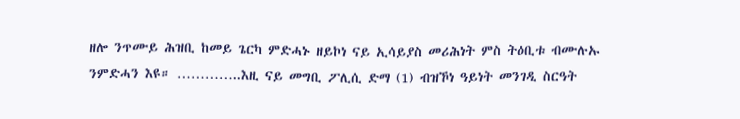ዘሎ ንጥሙይ ሕዝቢ ከመይ ጌርካ ምድሓኑ ዘይኮነ ናይ ኢሳይያስ መሪሕነት ምስ ትዕቢቱ ብሙሉኡ ንምድሓን እዩ። …………..እዚ ናይ መግቢ ፖሊሲ ድማ (1) ብዝኾነ ዓይነት መንገዲ ስርዓት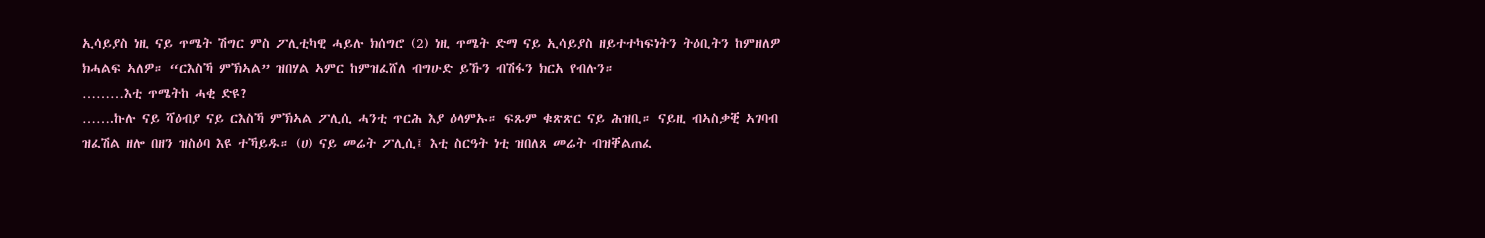ኢሳይያስ ነዚ ናይ ጥሜት ሽግር ምስ ፖሊቲካዊ ሓይሉ ክሰግሮ (2) ነዚ ጥሜት ድማ ናይ ኢሳይያስ ዘይተተካፍነትን ትዕቢትን ከምዘለዎ ክሓልፍ ኣለዎ። “ርእስኻ ምኽኣል” ዝበሃል ኣምር ከምዝፈሸለ ብግሁድ ይኹን ብሽፋን ክርአ የብሉን።
………እቲ ጥሜትከ ሓቂ ድዩ?
…….ኩሉ ናይ ሻዕብያ ናይ ርእስኻ ምኽኣል ፖሊሲ ሓንቲ ጥርሕ እያ ዕላምኡ። ፍጹም ቁጽጽር ናይ ሕዝቢ። ናይዚ ብኣስቃቒ ኣገባብ ዝፈሽል ዘሎ በዘን ዝስዕባ እዩ ተኻይዱ። (ሀ) ናይ መሬት ፖሊሲ፤ እቲ ስርዓት ነቲ ዝበለጸ መሬት ብዝቐልጠፈ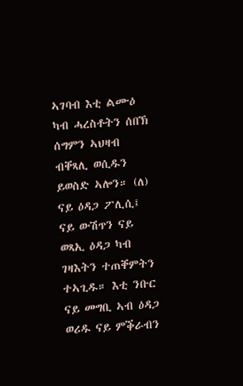ኣገባብ እቲ ልሙዕ ካብ ሓረስቶትን ሰበኽ ሰግምን ኣህዛብ ብቐጻሊ ወሲዱን ይወስድ ኣሎን። (ለ) ናይ ዕዳጋ ፖሊሲ፤ ናይ ውሽጥን ናይ ወጻኢ ዕዳጋ ካብ ገዛእትን ተጠቐምትን ተኣጊዱ። እቲ ንቡር ናይ መግቢ ኣብ ዕዳጋ ወሪዱ ናይ ምቕራብን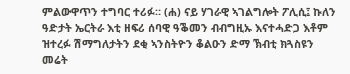ምልውዋጥን ተግባር ተሪፉ። (ሐ) ናይ ሃገራዊ ኣገልግሎት ፖሊሲ፤ ኩለን ዓድታት ኤርትራ እቲ ዘፍሪ ሰባዊ ዓቕመን ብብግዚኡ እናተሓድጋ እቶም ዝተረፉ ሽማግለታትን ደቂ ኣንስትዮን ቆልዑን ድማ ኽብቲ ክጓስዩን መሬት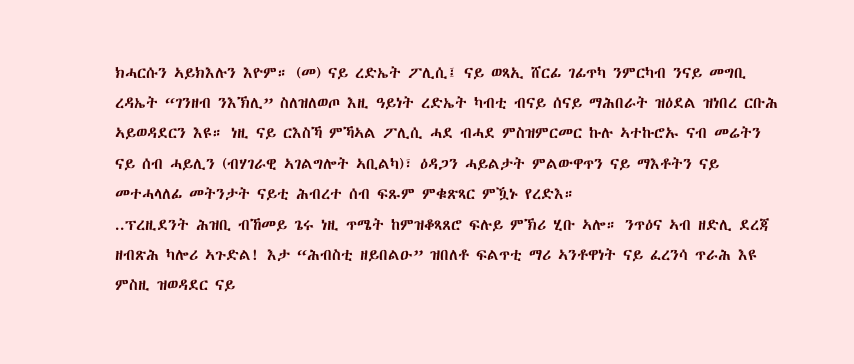ክሓርሱን ኣይክእሉን እዮም። (መ) ናይ ረድኤት ፖሊሲ፤ ናይ ወጻኢ ሸርፊ ገፊጥካ ንምርካብ ንናይ መግቢ ረዳኤት “ገንዘብ ንእኽሊ” ስለዝለወጦ እዚ ዓይነት ረድኤት ካብቲ ብናይ ሰናይ ማሕበራት ዝዕደል ዝነበረ ርቡሕ ኣይወዳደርን እዩ። ነዚ ናይ ርእስኻ ምኻኣል ፖሊሲ ሓደ ብሓደ ምስዝምርመር ኩሉ ኣተኩሮኡ ናብ መሬትን ናይ ሰብ ሓይሊን (ብሃገራዊ ኣገልግሎት ኣቢልካ)፣ ዕዳጋን ሓይልታት ምልውዋጥን ናይ ማእቶትን ናይ መተሓላለፊ መትንታት ናይቲ ሕብረተ ሰብ ፍጹም ምቁጽጻር ምዃኑ የረድእ።
..ፕረዚደንት ሕዝቢ ብኸመይ ጌሩ ነዚ ጥሜት ከምዝቆጻጸሮ ፍሉይ ምኽሪ ሂቡ ኣሎ። ንጥዕና ኣብ ዘድሊ ደረጃ ዘብጽሕ ካሎሪ ኣጉድል! እታ “ሕብስቲ ዘይበልዑ” ዝበለቶ ፍልጥቲ ማሪ ኣንቶዋነት ናይ ፈረንሳ ጥራሕ እዩ ምስዚ ዝወዳደር ናይ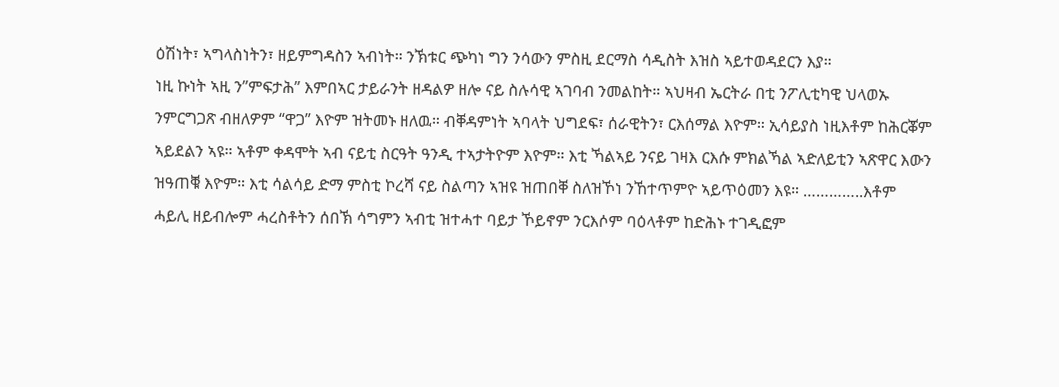ዕሽነት፣ ኣግላስነትን፣ ዘይምግዳስን ኣብነት። ንኽቱር ጭካነ ግን ንሳውን ምስዚ ደርማስ ሳዲስት እዝስ ኣይተወዳደርን እያ።
ነዚ ኩነት ኣዚ ን”ምፍታሕ” እምበኣር ታይራንት ዘዳልዎ ዘሎ ናይ ስሉሳዊ ኣገባብ ንመልከት። ኣህዛብ ኤርትራ በቲ ንፖሊቲካዊ ህላወኡ ንምርግጋጽ ብዘለዎም “ዋጋ” እዮም ዝትመኑ ዘለዉ። ብቐዳምነት ኣባላት ህግደፍ፣ ሰራዊትን፣ ርእሰማል እዮም። ኢሳይያስ ነዚእቶም ከሕርቖም ኣይደልን ኣዩ። ኣቶም ቀዳሞት ኣብ ናይቲ ስርዓት ዓንዲ ተኣታትዮም እዮም። እቲ ኻልኣይ ንናይ ገዛእ ርእሱ ምክልኻል ኣድለይቲን ኣጽዋር እውን ዝዓጠቑ እዮም። እቲ ሳልሳይ ድማ ምስቲ ኮረሻ ናይ ስልጣን ኣዝዩ ዝጠበቐ ስለዝኾነ ንኸተጥምዮ ኣይጥዕመን እዩ። …………..እቶም ሓይሊ ዘይብሎም ሓረስቶትን ሰበኽ ሳግምን ኣብቲ ዝተሓተ ባይታ ኾይኖም ንርእሶም ባዕላቶም ከድሕኑ ተገዲፎም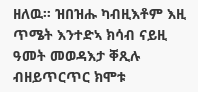ዘለዉ። ዝበዝሑ ካብዚእቶም እዚ ጥሜት እንተድኣ ክሳብ ናይዚ ዓመት መወዳእታ ቐጺሉ ብዘይጥርጥር ክሞቱ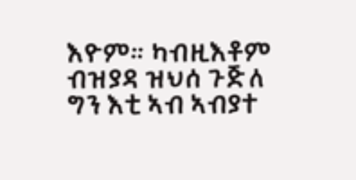እዮም። ካብዚእቶም ብዝያዳ ዝህሰ ጉጅለ ግን እቲ ኣብ ኣብያተ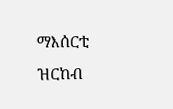ማእሰርቲ ዝርከብ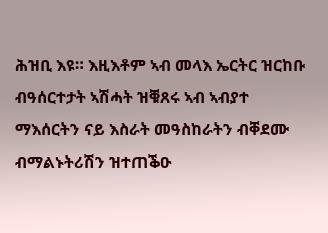ሕዝቢ እዩ። እዚእቶም ኣብ መላእ ኤርትር ዝርከቡ ብዓሰርተታት ኣሽሓት ዝቑጸሩ ኣብ ኣብያተ ማእሰርትን ናይ እስራት መዓስከራትን ብቐደሙ ብማልኑትሪሽን ዝተጠቕዑ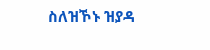ስለዝኾኑ ዝያዳ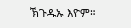ኽጉዱኡ እዮም።